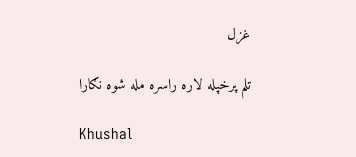غزل

تلم پرخپله لاره راسره مله شوه نګارا

Khushal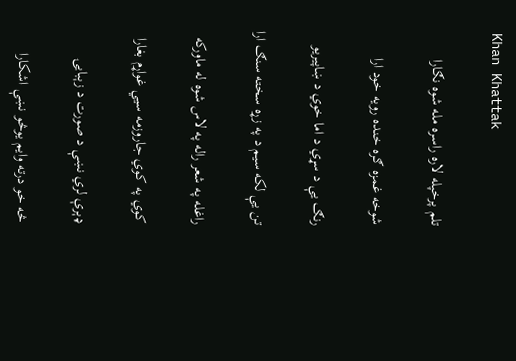Khan Khattak

تلم پرخپله لاره راسره مله شوه نګارا

شوخه غمزه ګره خنده رويه خود ارا

رنګ يې د سړي د اما خوي د ښاپيريو

تن يې لکه سيم د په زړه سخته سنګ ارا

راغله په شعر راله په لاس شوه له ماورکه

کوي په کوي جاروزمه سيي غواړم بغارا

ډېرې لري نښې د صورت د زېبايۍ

څه خو درته وايم يوڅو نښې اشکارا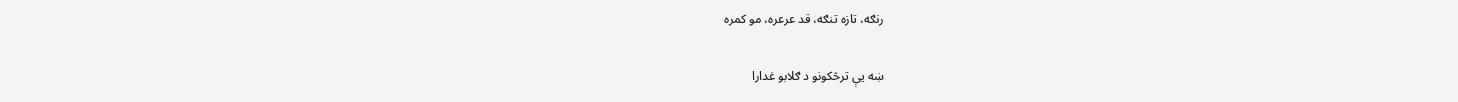رنګه، تازه تنګه، قد عرعره، مو کمره

ښه يې ترڅکونو د ګلابو غدارا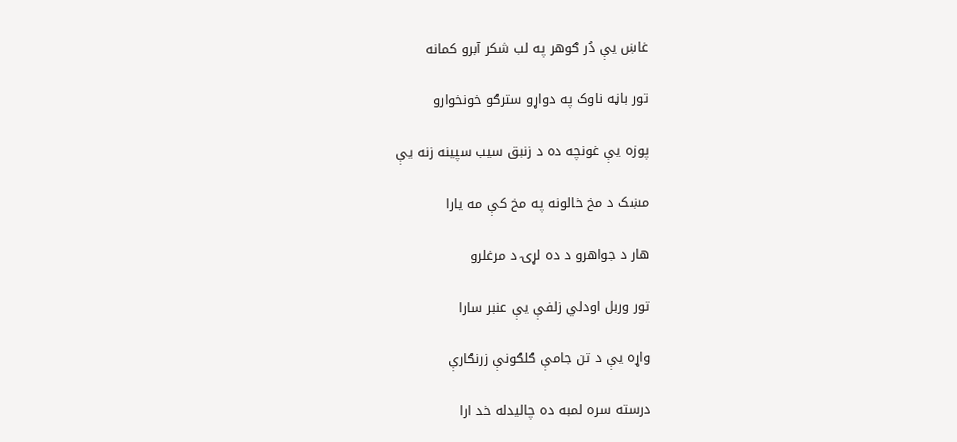غاښ يې دُر ګوهر په لب شکر آبرو کمانه

تور باڼه ناوک په دواړو سترګو خونخوارو

پوزه يې غونچه ده د زنبق سيب سپينه زنه يې

مښک د مخ خالونه په مخ کې مه يارا

هار د جواهرو د ده لړۍ د مرغلرو

تور وربل اودلي زلفې يې عنبر سارا

واړه يې د تن جامې ګلګونې زرنګارې

درسته سره لمبه ده چاليدله خد ارا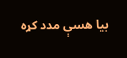بيا هسې مدد کړه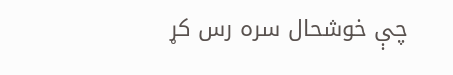چې خوشحال سره رس کړ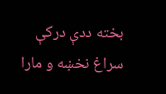بخته ددې درکې سراغ نخښه و مارا